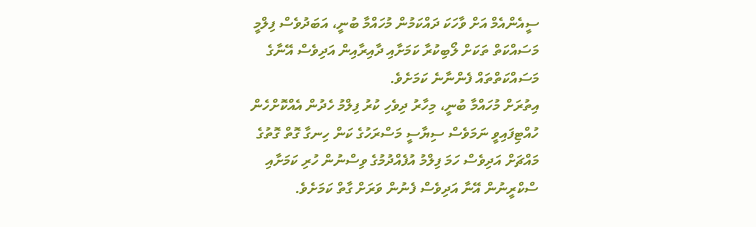ސީއެންއެމް އަށް ވާހަކަ ދައްކަމުން މުހައްމާ ބުނީ، އަބަދުވެސް ފިލްމީ މަސައްކަތް ތަކަށް ލޯބިކުރާ ކަމަށާއި ދާއިރާއިން އަދިވެސް އޭނާގެ މަސައްކަތްތައް ފެންނާނެ ކަމަށެވެ.
އިތުރަށް މުހައްމާ ބުނީ، މިހާރު ދިވެހި ކުރު ފިލްމު ހެދުން އެއްކޮށްހެން ހުއްޓިފައިވީ ނަމަވެސް ސިޔާސީ މަސްރަހުގެ ކަން ހިނގާ ގޮތް ގޮތުގެ މައްޗަށް އަދިވެސް ހަމަ ފިލްމު އުފެއްދުމުގެ ވިސްނުން ހުރި ކަމަށާއި ސްކްރީނުން އޭނާ އަދިވެސް ފެނުން ވަރަށް ގާތް ކަމަށެވެ.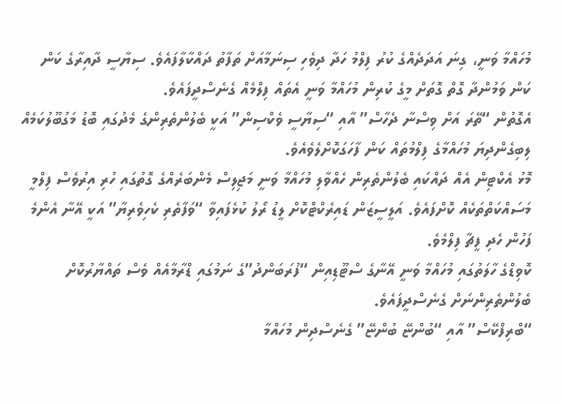މުހައްމާ ވަނީ، ގިނަ އަދަދެއްގެ ކުރު ފިލްމު ހަދާ ދިވެހި ސިނަމާއަށް ތަފާތު ދައްކާލާފައެވެ. ސިޔާސީ ދާއިރާގެ ކަން ކަން ވަމުންދާ ގޮތް ގޮތަށް މީގެ ކުރިން މުހައްމާ ވަނީ އެތައް ފިލްމެއް ގެނެސްދީފައެވެ.
އެގޮތުން “ތޭރަ އަށް ވިސްނާ ދެހާސް” އާއި “ސިޔާސީ ވެކްސިން” އަކީ ބެލުންތެރިންގެ މެދުގައި ބޮޑު މަގުބޫލުކަމެއް ލިބިގެންދިޔަ މުހައްމާގެ ފިލްމުތައް ކަން ފާހަގަކޮށްލެވެއެވެ.
މޮޅު އެކްޓިން އެއް ދައްކައި ބެލުންތެރިން ހެއްވާލި މުހައްމާ ވަނީ މަޖިލިސް މެންބަރެއްގެ ގޮތުގައި ހުރި އިރުވެސް ފިލްމީ މަސައްކަތްތަކެއް ކޮށްފައެވެ. އަލީސީޒަން ޑައިރެކްޓްކޮށް ލީޑު ރޯލު ކުޅެފައިވާ “ވަފާތެރި ކެހިވެރިޔާ” އަކީ އޭނާ އެންމެ ފަހުން ހެދި ފީޗާ ފިލްމެވެ.
ކޮވިޑްގެ ހާލަތުގައި މުހައްމާ ވަނީ އޭނާގެ ސްޓޫޑިއިން “ފުރަބަންދު”ގެ ނަމުގައި ޑްރާމާއެއް ވެސް ތައްޔާރުކޮށް ބެލުންތެރިންނަށް ގެނެސްދީފައެވެ.
“ބްރިފްކޭސް” އާއި “ބުންޏޭ ބުންޏޭ” ގެނެސްދިން މުހައްމާ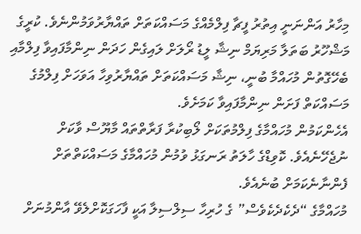މިހާރު އަންނަނީ އިތުރު ފީޗާ ފިލްމެއްގެ މަސައްކަތަށް ތައްޔާރުވަމުންނެވެ. ކުރީގެ މަޝްހޫރު ބަތަލާ މަރިޔަމް ނިޝާ ލީޑު ރޯލަށް ލައިގެން ހަދަން ނިންމާފައިވާ ފިލްމާއި ބެހޭގޮތުން މުހައްމާ ބުނީ، ނިޝާ މަސައްކަތަށް ތައްޔާރުވިހާ އަވަހަށް ފިލްމުގެ މަސައްކަތް ފަށަން ނިންމާފައިވާ ކަމަށެވެ.
އެހެންކަމުން މުހައްމާގެ ފިލްމުތަކަށް ލޯބިކުރާ ފަރާތްތައް މާޔޫސް ވާކަށް ނުޖެހޭނެއެވެ. ކޮވިޑްގެ ހާލަތު ރަނގަޅު ވުމުން މުހައްމާގެ މަސައްކަތްތަށް ފެންނާނެކަމަށް ބުނެއެވެ.
މުހައްމާގެ “ދެކެދެކެވެސް” ގެ ހުރިހާ ސިލްސިލާ އަކީ ފާހަގަކޮށްލެވޭ އާންމުނަށް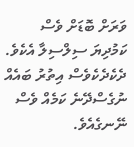ވަރަށް ބޮޑަށް ވެސް ކަމުދިޔަ ސިލްސިލާ އެކެވެ. ދެކެދެކެވެސް އިތުރު ބައެއް ނުގެސްދޭނެ ކަމެއް ވެސް ނޭނގެއެވެ.